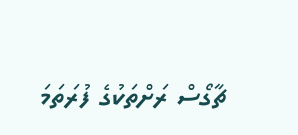ޗާގޯސް ރަށްތަކުގެ ފުރަތަމަ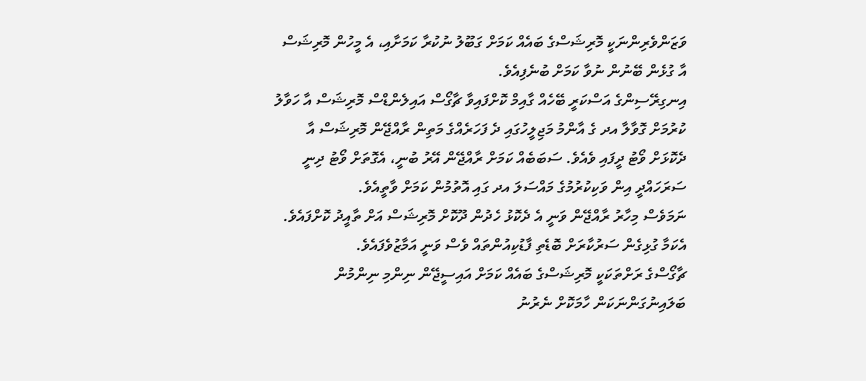ވަޒަންވެރިންނަކީ މޮރިޝަސްގެ ބައެއް ކަމަށް ގަބޫލު ނުކުރާ ކަމަށާއި، އެ މީހުން މޮރިޝަސް އާ ގުޅެން ބޭނުން ނުވާ ކަމަށް ބުނެފިއެވެ.
އިނގިރޭސިންގެ އަސްކަރީ ބޭހެއް ގާއިމް ކޮށްފައިވާ ޗާގޯސް އައިލެންޑްސް މޮރިޝަސް އާ ހަވާލު ކުރުމަށް ގޮވާލާ އދ ގެ އާންމު މަޖިލީހުގައި ދެ ފަހަރެއްގެ މަތިން ރާއްޖޭން މޮރިޝަސް އާ ދެކޮޅަށް ވޯޓު ދީފައި ވެއެވެ. ސަބަބެއް ކަމަށް ރާއްޖޭން އޭރު ބުނީ، އެގޮތަށް ވޯޓު ދިނީ ސަރަހައްދީ އިން ވަކިކުރުމުގެ މައްސަލަ އދ ގައި އޮތުމުން ކަމަށް ވާތީއެވެ.
ނަމަވެސް މިހާރު ރާއްޖޭން ވަނީ އެ ދެކޮޅު ހެދުން ދޫކޮށް މޮރިޝަސް އަށް ތާއީދު ކޮށްފައެވެ. އެކަމާ ގުޅިގެން ސަރުކާރަށް ބޮޑެތި ފާޑުކިއުންތައް ވެސް ވަނީ އަމާޒުވެފައެވެ.
ޗާގޯސްގެ ރަށްތަކަކީ މޮރިޝަސްގެ ބައެއް ކަމަށް އައިސީޖޭން ނިންމި ނިންމުން ބަލައިނުގަންނަކަން ހާމަކޮށް ނެރުނު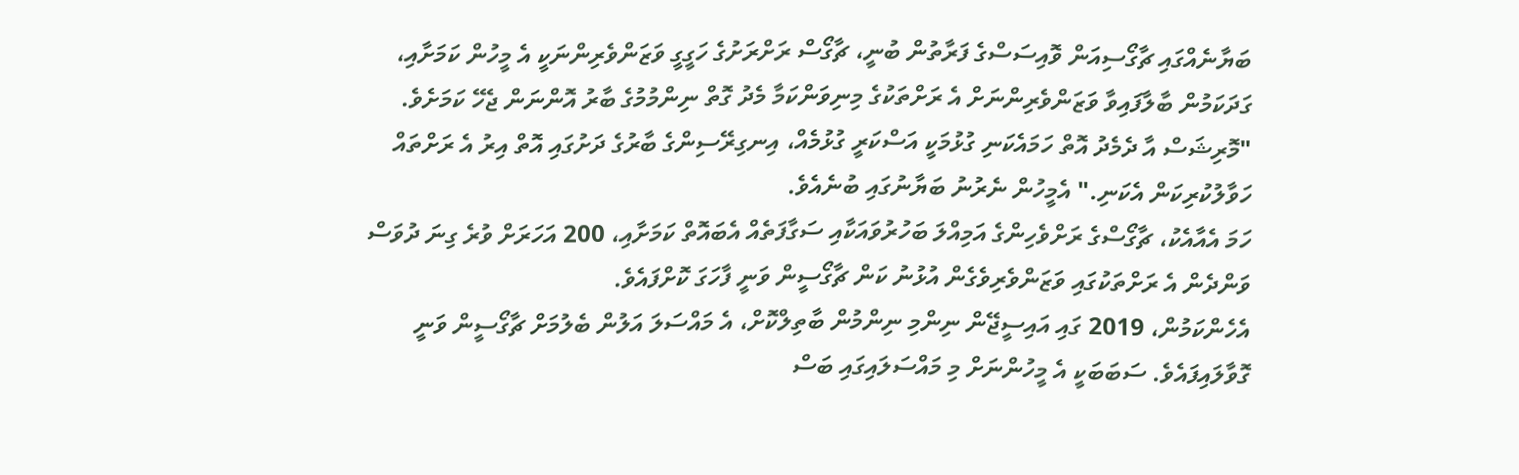ބަޔާނެއްގައި ޗާގޯސިއަން ވޮއިސަސްގެ ފަރާތުން ބުނީ، ޗާގޯސް ރަށްރަށުގެ ހަގީގީ ވަޒަންވެރިންނަކީ އެ މީހުން ކަމަށާއި، ގަދަކަމުން ބާލާފައިވާ ވަޒަންވެރިންނަށް އެ ރަށްތަކުގެ މިނިވަންކަމާ މެދު ގޮތް ނިންމުމުގެ ބާރު އޮންނަން ޖެހޭ ކަމަށެވެ.
"މޮރިޝަސް އާ ދެމެދު އޮތް ހަމައެކަނި ގުޅުމަކީ އަސްކަރީ ގުޅުމެއް، އިނގިރޭސިންގެ ބާރުގެ ދަށުގައި އޮތް އިރު އެ ރަށްތައް ހަވާލުކުރިކަން އެކަނި." އެމީހުން ނެރުނު ބަޔާނުގައި ބުނެއެވެ.
ހަމަ އެއާއެކު، ޗާގޯސްގެ ރަށްވެހިންގެ އަމިއްލަ ބަހުރުވައަކާއި ސަގާފަތެއް އެބައޮތް ކަމަށާއި، 200 އަހަރަށް ވުރެ ގިނަ ދުވަސް ވަންދެން އެ ރަށްތަކުގައި ވަޒަންވެރިވެގެން އުޅުނު ކަން ޗާގޯސީން ވަނީ ފާހަގަ ކޮށްފައެވެ.
އެހެންކަމުން، 2019 ގައި އައިސީޖޭން ނިންމި ނިންމުން ބާތިލްކޮށް، އެ މައްސަލަ އަލުން ބެލުމަށް ޗާގޯސީން ވަނީ ގޮވާލައިފައެވެ. ސަބަބަކީ އެ މީހުންނަށް މި މައްސަލައިގައި ބަސް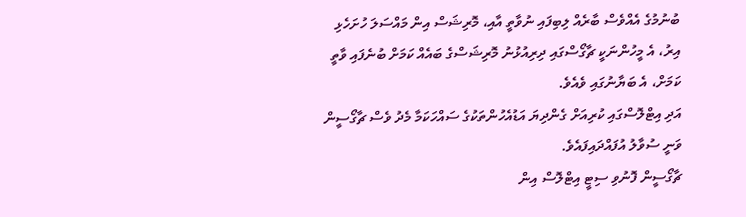ބުނުމުގެ އެއްވެސް ބާރެއް ލިބިފައި ނުވާތީ އާއި، މޮރިޝަސް އިން މައްސަލަ ހުށަހެޅި އިރު، އެ މީހުންނަކީ ޗާގޯސްގައި ދިރިއުޅުނު މޮރިޝަސްގެ ބައެއް ކަމަށް ބުނެފައި ވާތީ ކަމަށް، އެ ބަޔާނުގައި ވެއެވެ.
އަދި އިޓްލޮސްގައި ކުރިއަށް ގެންދިޔަ އަޑުއެހުންތަކުގެ ސައްހަކަމާ މެދު ވެސް ޗާގޯސީން ވަނީ ސުވާލު އުފައްދައިފައެވެ.
ޗާގޯސީން ފޮނުވި ސިޓީ އިޓްލޮސް އިން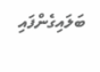ބަލައިގެންފައި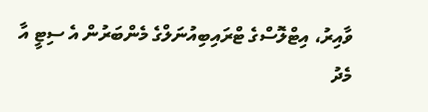ވާއިރު، އިޓްލޮސްގެ ޓްރައިބިއުނަލްގެ މެންބަރުން އެ ސިޓީ އާ މެދު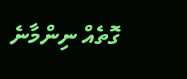ގޮތެއް ނިންމާނެ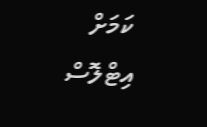ކަމަށް އިޓްލޮސް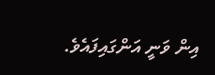އިން ވަނީ އަންގައިފައެވެ.